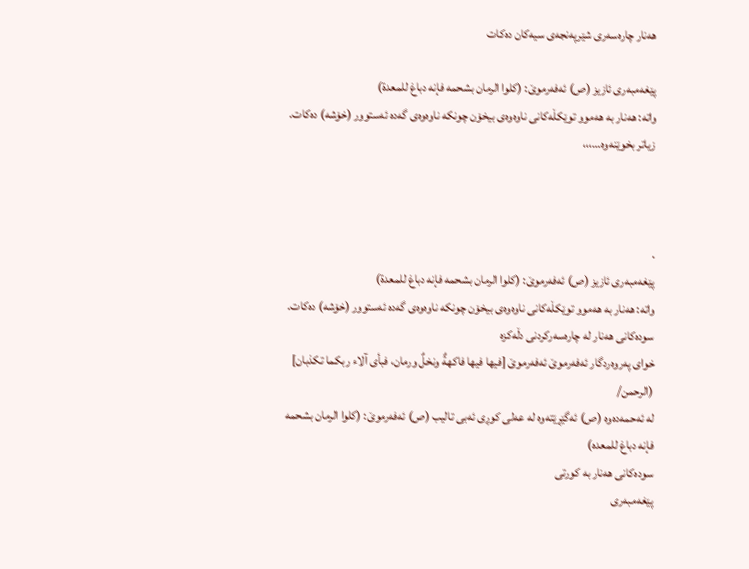هه‌نار چاره‌سه‌ری‌ شێرپه‌نجه‌ی‌ سیه‌كان ده‌كات

پێغه‌مبه‌ری‌ ئازیز (ص) ئه‌فه‌رموێ‌: (كلوا الرمان بشحمه فإنه دباغ للمعدة)
واته‌: هه‌نار به‌ هه‌موو توێكڵه‌كانی‌ ناوه‌وه‌ی‌ بیخۆن چونكه‌ ناوه‌وه‌ی‌ گه‌ده‌ ئه‌ستوور (خۆشه‌) ده‌كات.
زیاتر بخوێنه‌وه‌…،،،



.
پێغه‌مبه‌ری‌ ئازیز (ص) ئه‌فه‌رموێ‌: (كلوا الرمان بشحمه فإنه دباغ للمعدة)
واته‌: هه‌نار به‌ هه‌موو توێكڵه‌كانی‌ ناوه‌وه‌ی‌ بیخۆن چونكه‌ ناوه‌وه‌ی‌ گه‌ده‌ ئه‌ستوور (خۆشه‌) ده‌كات.
سوده‌كانی‌ هه‌نار له‌ چاره‌سه‌ركردنی‌ دڵه‌كزه‌
خوای‌ په‌روه‌ردگار ئه‌فه‌رموێ‌ ئه‌فه‌رموێ‌ [فیها فيها فاكهةٌ ونخلٌ ورمان، فبأى آلاء ربكما تكذبان] (الرحمن/
له‌ ئه‌حمه‌ده‌وه‌ (ص) ئه‌گێڕێته‌وه‌ له‌ عه‌لی‌ كوڕی‌ ئه‌بی‌ تالیب (ص) ئه‌فه‌رموێ‌: (كلوا الرمان بشحمه فإنه دباغ للمعده‌)
سوده‌كانی‌ هه‌نار به‌ كورتی‌
پێغه‌مبه‌ری‌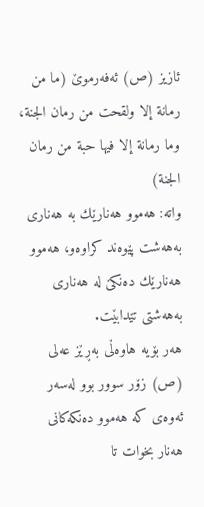ئازیز (ص) ئه‌فه‌رموێ‌ (ما من رمانة إلا ولقحت من رمان الجنة، وما رمانة إلا فيها حبة من رمان الجنة)
واته‌: هه‌موو هه‌نارێك به‌ هه‌ناری‌ به‌هه‌شت پێوه‌ند كراوه‌‌و، هه‌موو هه‌نارێك ده‌نكێ‌ له‌ هه‌ناری‌ به‌هه‌شتی‌ تێدابێت.
هه‌ر بۆیه‌ هاوه‌ڵی‌ به‌ڕێز عه‌لی‌ (ص) زۆر سوور بوو له‌سه‌ر ئه‌وه‌ی‌ كه‌ هه‌موو ده‌نكه‌كانی‌ هه‌نار بخوات تا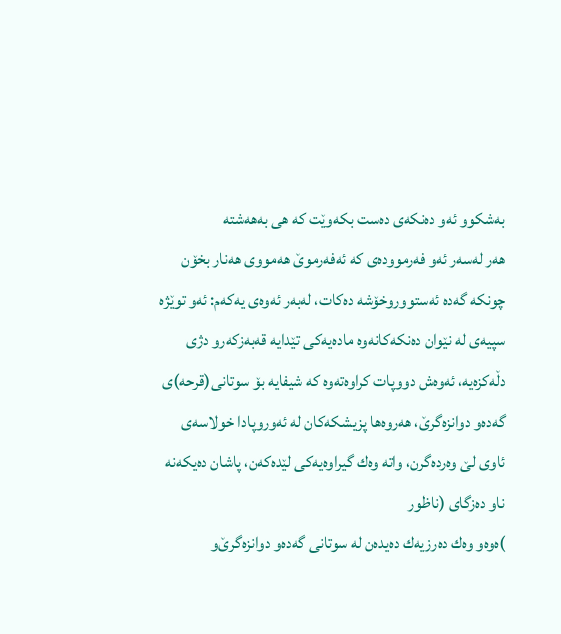به‌شكوو ئه‌و ده‌نكه‌ی‌ ده‌ست بكه‌وێت كه‌ هی‌ به‌هه‌شته‌
هه‌ر له‌سه‌ر ئه‌و فه‌رمووده‌ی‌ كه‌ ئه‌فه‌رموێ‌ هه‌مووی‌ هه‌نار بخۆن چونكه‌ گه‌ده‌ ئه‌ستوور‌وخۆشه‌ ده‌كات، له‌به‌ر ئه‌وه‌ی‌ یه‌كه‌م: ئه‌و توێژه‌ سپیه‌ی‌ له‌ نێوان ده‌نكه‌كانه‌وه‌ ماده‌یه‌كی‌ تێدایه‌ قه‌به‌زكه‌ر‌و دژی‌ دڵه‌كزه‌یه‌، ئه‌وه‌ش دووپات كراوه‌ته‌وه‌ كه‌ شیفایه‌ بۆ سوتانی‌(قرحه‌)ی‌ گه‌ده‌‌و دوانزه‌گرێ‌، هه‌روه‌ها پزیشكه‌كان له‌ ئه‌وروپادا خولاسه‌ی‌ ئاوی‌ لێ وه‌رده‌گرن، واته‌ وه‌ك گیراوه‌یه‌كی‌ لێده‌كه‌ن، پاشان ده‌یكه‌نه‌ ناو ده‌زگای‌ (ناظور
)ه‌وه‌‌و وه‌ك ده‌رزیه‌ك ده‌یده‌ن له‌ سوتانی‌ گه‌ده‌‌و دوانزه‌گرێ‌‌و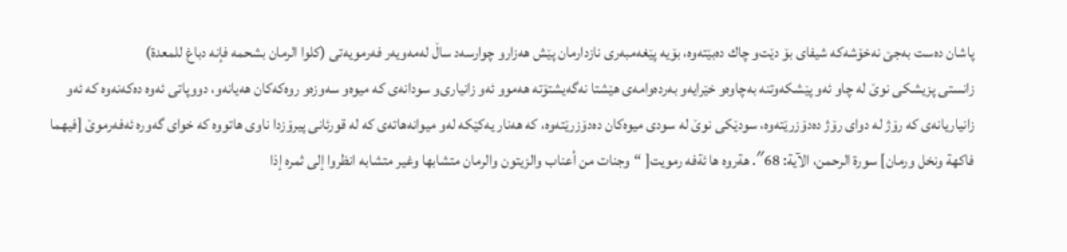پاشان ده‌ست به‌جێ‌ نه‌خۆشه‌كه‌ شیفای‌ بۆ دێت‌و چاك ده‌بێته‌وه‌، بۆیه‌ پێغه‌مبه‌ری‌ نازدارمان پێش هه‌زار‌و چوارسه‌د ساڵ‌ له‌مه‌ویه‌ر فه‌رمویه‌تی‌ (كلوا الرمان بشحمه فإنه دباغ للمعدة)
زانستی‌ پزیشكی‌ نوێ‌ له‌ چاو ئه‌و پێشكه‌وتنه‌ به‌چاوه‌‌و خێرایه‌‌و به‌رده‌وامه‌ی‌ هێشتا نه‌گه‌یشتۆته‌ هه‌موو ئه‌و زانیاری‌‌و سودانه‌ی‌ كه‌ میوه‌‌و سه‌وزه‌‌و روه‌كه‌كان هه‌یانه‌‌و، دووپاتی‌ ئه‌وه‌ ده‌كه‌نه‌وه‌ كه‌ ئه‌و زانیاریانه‌ی‌ كه‌ رۆژ له‌ دوای‌ رۆژ ده‌دۆزرێته‌وه‌، سودێكی‌ نوێ‌ له‌ سودی‌ میوه‌كان ده‌دۆزرێته‌وه‌، كه‌ هه‌نار یه‌كێكه‌ له‌و میوانه‌هاته‌ی‌ كه‌ له‌ قورئانی‌ پیرۆزدا ناوی‌ هاتووه‌ كه‌ خوای‌ گه‌وره‌ ئه‌فه‌رموێ‌ [فيهما فاكهة ونخل ورمان] سورة الرحمن، الآية: 68″. هةروه ها ئةفه رمويت[ “وجنات من أعناب والزيتون والرمان متشابها وغير متشابه انظروا إلى ثمره إذا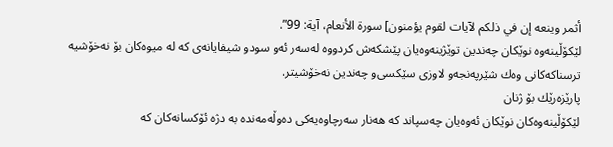أثمر وينعه إن في ذلكم لآيات لقوم يؤمنون] سورة الأنعام، آية: 99”.
لێكۆڵینه‌وه‌ نوێكان چه‌ندین توێژینه‌وه‌یان پێشكه‌ش كردووه‌ له‌سه‌ر ئه‌و سود‌و شیفایانه‌ی‌ كه‌ له‌ میوه‌كان بۆ نه‌خۆشیه‌ ترسناكه‌كانی‌ وه‌ك شێرپه‌نجه‌‌و لاوزی‌ سێكسی‌‌و چه‌ندین نه‌خۆشیتر.
پارێزه‌رێك بۆ ژنان
لێكۆڵینه‌وه‌كان نوێكان ئه‌وه‌یان چه‌سپاند كه‌ هه‌نار سه‌رچاوه‌یه‌كی‌ ده‌وڵه‌مه‌نده‌ به‌ دژه‌ ئۆكسانه‌كان كه‌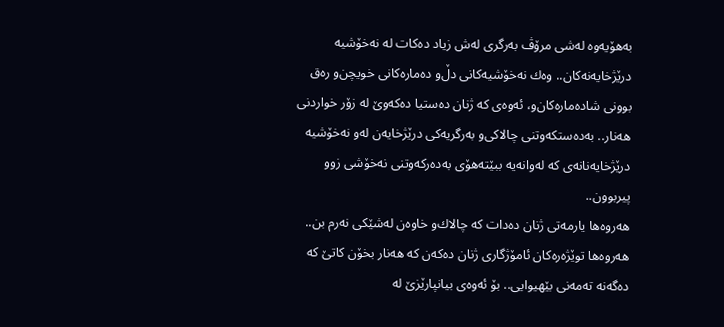به‌هۆیه‌وه‌ له‌شی‌ مرۆڤ به‌رگری‌ له‌ش زیاد ده‌كات له‌ نه‌خۆشیه‌ درێژخایه‌نه‌كان.. وه‌ك نه‌خۆشیه‌كانی‌ دڵ‌‌و ده‌ماره‌كانی‌ خویچن‌و ره‌ق بوونی‌ شاده‌ماره‌كان‌و، ئه‌وه‌ی‌ كه‌ ژنان ده‌ستیا ده‌كه‌وێ‌ له‌ زۆر خواردنی‌ هه‌نار.. به‌ده‌ستكه‌وتنی‌ چالاكی‌‌و به‌رگریه‌كی‌ درێژخایه‌ن له‌و نه‌خۆشیه‌ درێژخایه‌نانه‌ی‌ كه‌ له‌وانه‌یه‌ ببێته‌هۆی‌ به‌ده‌ركه‌وتنی‌ نه‌خۆشی‌ زوو پیربوون..
هه‌روه‌ها یارمه‌تی‌ ژنان ده‌دات كه‌ چالاك‌و خاوه‌ن له‌شێكی‌ نه‌رم بن.. هه‌روه‌ها توێژه‌ره‌كان ئامۆژگاری‌ ژنان ده‌كه‌ن كه‌ هه‌نار بخۆن كاتێ‌ كه‌ ده‌گه‌نه‌ ته‌مه‌نی‌ بێهیوایی‌.. بۆ ئه‌وه‌ی‌ بیانپارێزێ‌ له‌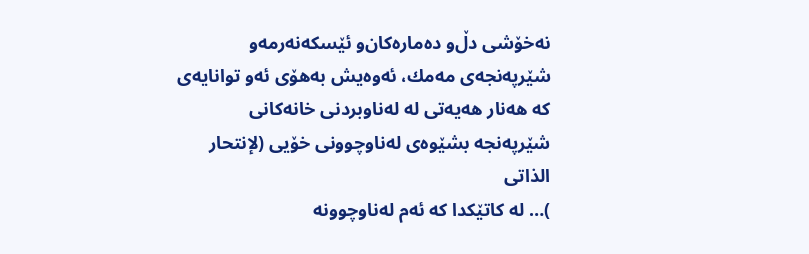نه‌خۆشی‌ دڵ‌‌و ده‌ماره‌كان‌و ئێسكه‌نه‌رمه‌‌و شێرپه‌نجه‌ی‌ مه‌مك، ئه‌وه‌یش به‌هۆی‌ ئه‌و توانایه‌ی‌ كه‌ هه‌نار هه‌یه‌تی‌ له‌ له‌ناوبردنی‌ خانه‌كانی‌ شێرپه‌نجه‌ بشێوه‌ی‌ له‌ناوچوونی‌ خۆیی‌ (لإنتحار الذاتى
)… له‌ كاتێكدا كه‌ ئه‌م له‌ناوچوونه‌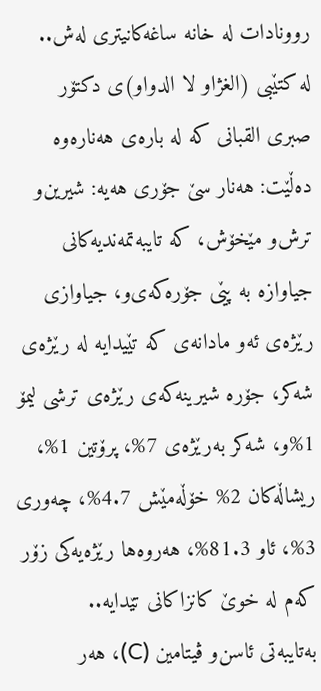روونادات له‌ خانه‌ ساغه‌كانیتری‌ له‌ش..
له‌ كتێبی‌ (الغژا‌و لا الدوا‌و)ی‌ دكتۆر صبری‌ القبانی‌ كه‌ له‌ باره‌ی‌ هه‌ناره‌وه‌ ده‌ڵێت: هه‌نار سێ‌ جۆری‌ هه‌یه‌: شیرین‌و ترش‌و مێخۆش، كه‌ تایبه‌تمه‌ندیه‌كانی‌ جیاوازه‌ به‌ پێی‌ جۆره‌كه‌ی‌‌و، جیاوازی‌ رێژه‌ی‌ ئه‌و مادانه‌ی‌ كه‌ تێیدایه‌ له‌ رێژه‌ی‌ شه‌كر، جۆره‌ شیرینه‌كه‌ی‌ رێژه‌ی‌ ترشی‌ لیمۆ 1%و، شه‌كر به‌رێژه‌ی‌ 7%، پرۆتین 1%، ریشاڵه‌كان 2% خۆڵه‌مێش 4.7%، چه‌وری‌ 3%، ئاو 81.3%، هه‌روه‌ها رێژه‌یه‌كی‌ زۆر كه‌م له‌ خوێ‌ كانزاكانی‌ تێدایه‌..
به‌تایبه‌تی‌ ئاسن‌و ڤیتامین (C)، هه‌ر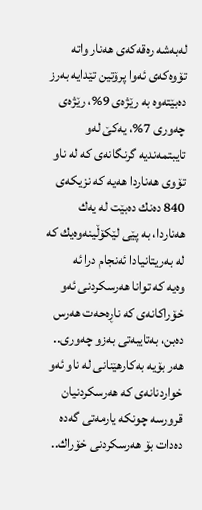له‌به‌شه‌ ره‌قه‌كه‌ی‌ هه‌نار واته‌ تۆوه‌كه‌ی‌ ئه‌وا پرۆتین تێدایه‌ به‌رز ده‌بێته‌وه‌ به‌ رێژه‌ی‌ 9%، رێژه‌ی‌ چه‌وری‌ 7%، یه‌كێ‌ له‌و تایبتمه‌ندیه‌ گرنگانه‌ی‌ كه‌ له‌ ناو تۆوی‌ هه‌ناردا هه‌یه‌ كه‌ نزیكه‌ی‌ 840 ده‌نك ده‌بێت له‌ یه‌ك هه‌ناردا، به‌ پێی‌ لێكۆڵینه‌وه‌یك كه‌ له‌ به‌ریتانیادا ئه‌نجام درا ئه‌
وه‌یه‌ كه‌ توانا هه‌رسكردنی‌ ئه‌و خۆراكانه‌ی‌ كه‌ ناڕه‌حه‌ت هه‌رس ده‌بن، به‌تایبه‌تی‌ به‌ز‌و چه‌وری‌.. هه‌ر بۆیه‌ به‌كارهێنانی‌ له‌ ناو ئه‌و خواردنانه‌ی‌ كه‌ هه‌رسكردنیان قرورسه‌ چونكه‌ یارمه‌تی‌ گه‌ده‌ ده‌دات بۆ هه‌رسكردنی‌ خۆراك..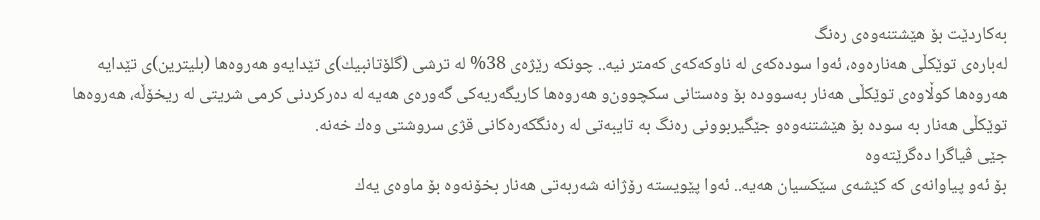به‌كاردێت بۆ هێشتنه‌وه‌ی‌ ره‌نگ
له‌باره‌ی‌ توێكڵی‌ هه‌ناره‌وه‌، ئه‌وا سوده‌كه‌ی‌ له‌ ناوكه‌كه‌ی‌ كه‌متر نیه‌.. چونكه‌ رێژه‌ی‌ 38% له‌ ترشی‌ (گلۆتانبیك)ی‌ تێدایه‌‌و هه‌روه‌ها (بلیترین)ی‌ تێدایه‌ هه‌روه‌ها كوڵاوه‌ی‌ توێكڵی‌ هه‌نار به‌سووده‌ بۆ وه‌ستانی‌ سكچوون‌و هه‌روه‌ها كاریگه‌ریه‌كی‌ گه‌وره‌ی‌ هه‌یه‌ له‌ ده‌ركردنی‌ كرمی‌ شریتی‌ له‌ ریخۆڵه‌، هه‌روه‌ها توێكڵی‌ هه‌نار به‌ سوده‌ بۆ هێشتنه‌وه‌‌و جێگیربوونی‌ ره‌نگ به‌ تایبه‌تی‌ له‌ ره‌نگكه‌ره‌كانی‌ قژی‌ سروشتی‌ وه‌ك خه‌نه‌.
جێی‌ ڤیاگرا ده‌گرێته‌وه‌
بۆ ئه‌و پیاوانه‌ی‌ كه‌ كێشه‌ی‌ سێكسیان هه‌یه‌.. ئه‌وا پێویسته‌ رۆژانه‌ شه‌ربه‌تی‌ هه‌نار بخۆنه‌وه‌ بۆ ماوه‌ی‌ یه‌ك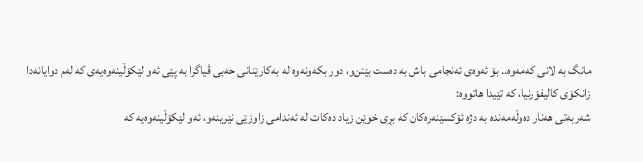مانگ به‌ لانی‌ كه‌مه‌وه‌.. بۆ ئه‌وه‌ی‌ ئه‌نجامی‌ باش به‌ ده‌ست بێنن‌و، دور بكه‌ونه‌وه‌ له‌ به‌كارێنانی‌ حه‌بی‌ ڤیاگرا به‌ پێی‌ ئه‌و لێكۆڵینه‌وه‌یه‌ی‌ كه‌ له‌م دوایانه‌دا زانكۆی‌ كالیفۆرنیا، كه‌ تێیدا هاتووه‌:
شه‌ربه‌تی‌ هه‌نار ده‌وڵه‌مه‌نده‌ به‌ دژه‌ ئۆكسێنه‌ره‌كان كه‌ بڕی‌ خوێن زیاد ده‌كات له‌ ئه‌ندامی‌ زاوزێی‌ نێرینه‌‌و، ئه‌و لێكۆڵینه‌وه‌یه‌ كه‌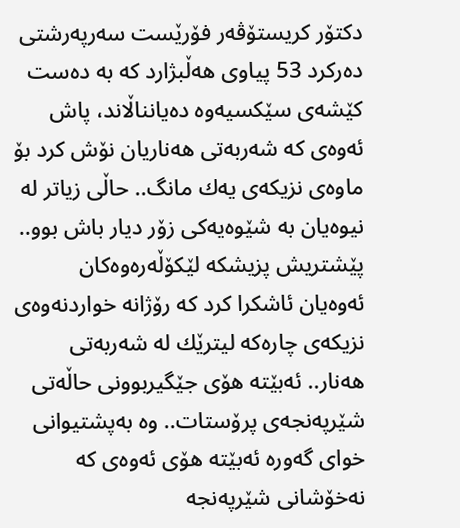دكتۆر كریستۆڤه‌ر فۆرێست سه‌رپه‌رشتی‌ ده‌ركرد 53 پیاوی‌ هه‌ڵبژارد كه‌ به‌ ده‌ست كێشه‌ی‌ سێكسیه‌وه‌ ده‌یانناڵاند، پاش ئه‌وه‌ی‌ كه‌ شه‌ربه‌تی‌ هه‌ناریان نۆش كرد بۆ ماوه‌ی‌ نزیكه‌ی‌ یه‌ك مانگ.. حاڵی‌ زیاتر له‌ نیوه‌یان به‌ شێوه‌یه‌كی‌ زۆر دیار باش بوو..
پێشتریش پزیشكه‌ لێكۆڵه‌ره‌وه‌كان ئه‌وه‌یان ئاشكرا كرد كه‌ رۆژانه‌ خواردنه‌وه‌ی‌ نزیكه‌ی‌ چاره‌كه‌ لیترێك له‌ شه‌ربه‌تی‌ هه‌نار.. ئه‌بێته‌ هۆی‌ جێگیربوونی‌ حاڵه‌تی‌ شێرپه‌نجه‌ی‌ پرۆستات.. وه‌ به‌پشتیوانی‌ خوای‌ گه‌وره‌ ئه‌بێته‌ هۆی‌ ئه‌وه‌ی‌ كه‌ نه‌خۆشانی‌ شێرپه‌نجه‌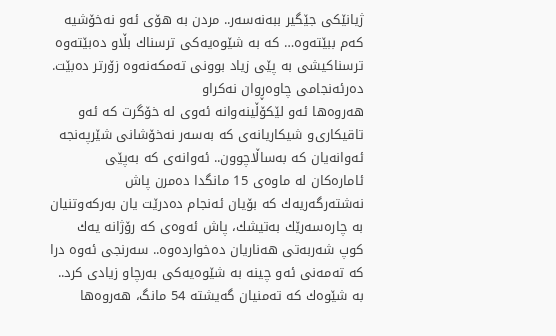ژیانێكی‌ جێگیر ببه‌نه‌سه‌ر.. مردن به‌ هۆی‌ ئه‌و نه‌خۆشیه‌ كه‌م ببێته‌وه‌… كه‌ به‌ شێوه‌یه‌كی‌ ترسناك بڵاو ده‌بێته‌وه‌ ترسناكیشی‌ به‌ پێی‌ زیاد بوونی‌ ته‌مكه‌نه‌وه‌ زۆرتر ده‌بێت.
ده‌رئه‌نجامی‌ چاوه‌ڕوان نه‌كراو
هه‌روه‌ها ئه‌و لێكۆڵینه‌وانه‌ ئه‌وی‌ له‌ خۆگرت كه‌ ئه‌و تاقیكاری‌‌و شیكاریانه‌ی‌ كه‌ به‌سه‌ر نه‌خۆشانی‌ شێرپه‌نجه‌ ئه‌وانه‌یان كه‌ به‌ساڵاچوون.. ئه‌وانه‌ی‌ كه‌ به‌پێی‌ ئاماره‌كان له‌ ماوه‌ی‌ 15 مانگدا ده‌مرن پاش نه‌شته‌رگه‌ریه‌ك كه‌ بۆیان ئه‌نجام ده‌درێت یان به‌ركه‌وتنیان به‌ چاره‌سه‌رێك به‌تیشك، پاش ئه‌وه‌ی‌ كه‌ رۆژانه‌ یه‌ك كوپ شه‌ربه‌تی‌ هه‌ناریان ده‌خوارده‌وه‌.. سه‌رنجی‌ ئه‌وه‌ درا كه‌ ته‌مه‌نی‌ ئه‌و چینه‌ به‌ شێوه‌یه‌كی‌ به‌رچاو زیادی‌ كرد.. به‌ شێوه‌ك كه‌ ته‌منیان گه‌یشته‌ 54 مانگ، هه‌روه‌ها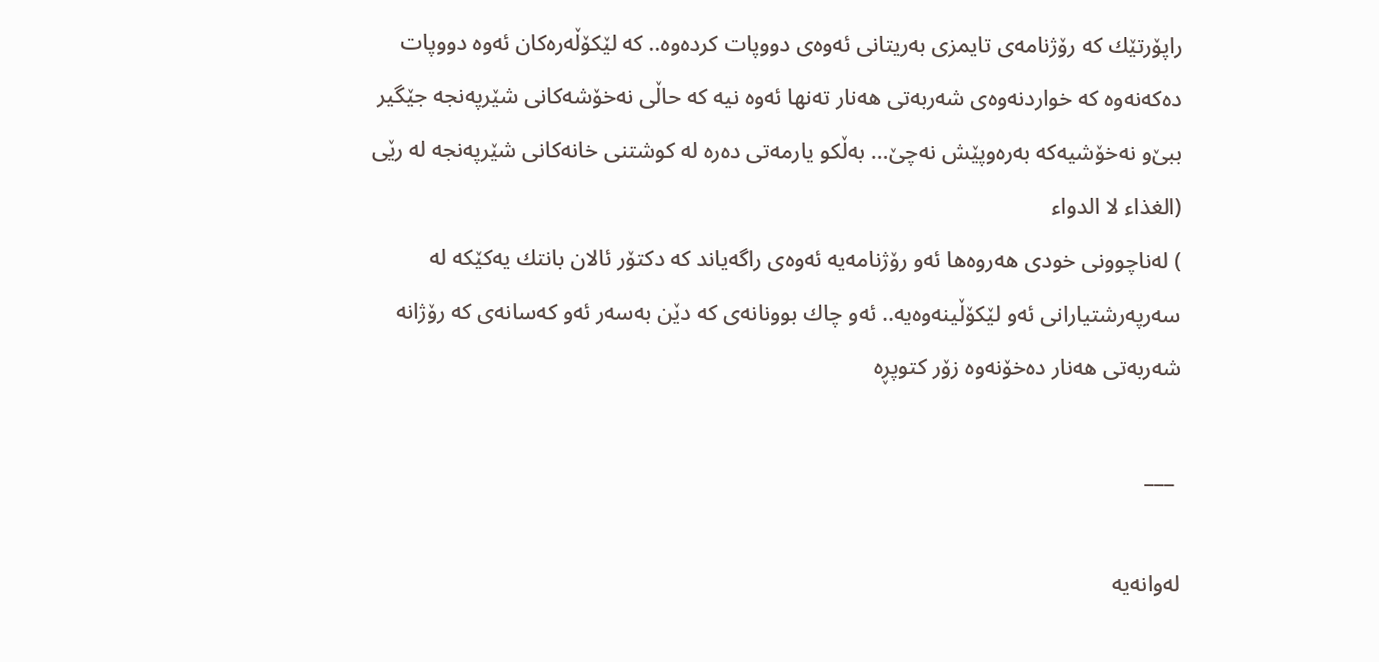راپۆرتێك كه‌ رۆژنامه‌ی‌ تایمزی‌ به‌ریتانی‌ ئه‌وه‌ی‌ دووپات كرده‌وه‌.. كه‌ لێكۆڵه‌ره‌كان ئه‌وه‌ دووپات ده‌كه‌نه‌وه‌ كه‌ خواردنه‌وه‌ی‌ شه‌ربه‌تی‌ هه‌نار ته‌نها ئه‌وه‌ نیه‌ كه‌ حاڵی‌ نه‌خۆشه‌كانی‌ شێرپه‌نجه‌ جێگیر ببێ‌‌و نه‌خۆشیه‌كه‌ به‌ره‌وپێش نه‌چێ‌… به‌ڵكو یارمه‌تی‌ ده‌ره‌ له‌ كوشتنی‌ خانه‌كانی‌ شێرپه‌نجه‌ له‌ رێی‌ (الغذاء لا الدواء
) له‌ناچوونی‌ خودی‌ هه‌روه‌ها ئه‌و رۆژنامه‌یه‌ ئه‌وه‌ی‌ راگه‌یاند كه‌ دكتۆر ئالان بانتك یه‌كێكه‌ له‌ سه‌رپه‌رشتیارانی‌ ئه‌و لێكۆڵینه‌وه‌یه‌.. ئه‌و چاك بوونانه‌ی‌ كه‌ دێن به‌سه‌ر ئه‌و كه‌سانه‌ی‌ كه‌ رۆژانه‌ شه‌ربه‌تی‌ هه‌نار ده‌خۆنه‌وه‌ زۆر كتوپڕه‌

 ___

له‌وانه‌یه‌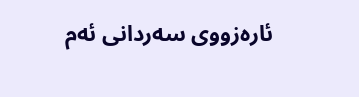ئاره‌زووی سه‌ردانی ئه‌م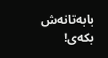بابه‌تانه‌ش بكه‌ی!